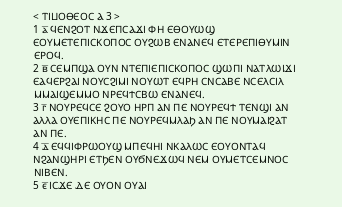< ⲦⲒⳘⲞⲐⲈⲞⲤ Ⲁ 3 >
1 ⲁ̅ ϤⲈⲚϨⲞⲦ ⲚϪⲈⲠⲤⲀϪⲒ ⲪⲎ ⲈⲐⲞⲨⲰϢ ⲈⲞⲨⲘⲈⲦⲈⲠⲒⲤⲔⲞⲠⲞⲤ ⲞⲨϨⲰⲂ ⲈⲚⲀⲚⲈϤ ⲈⲦⲈⲢⲈⲠⲒⲐⲨⲘⲒⲚ ⲈⲢⲞϤ.
2 ⲃ̅ ⲤⲈⲘⲠϢⲀ ⲞⲨⲚ ⲚⲦⲈⲠⲒⲈⲠⲒⲤⲔⲞⲠⲞⲤ ϢⲰⲠⲒ ⲚⲀⲦⲖⲰⲒϪⲒ ⲈⲀϤⲈⲢϨⲀⲒ ⲚⲞⲨⲤϨⲒⲘⲒ ⲚⲞⲨⲰⲦ ⲈϤⲢⲎ ⲤⲚⲤⲀⲂⲈ ⲚⲤⲈⲖⲤⲒⲖ ⲘⲘⲀⲒϢⲈⲘⲘⲞ ⲚⲢⲈϤϮⲤⲂⲰ ⲈⲚⲀⲚⲈϤ.
3 ⲅ̅ ⲚⲞⲨⲢⲈϤⲤⲈ ϨⲞⲨⲞ ⲎⲢⲠ ⲀⲚ ⲠⲈ ⲚⲞⲨⲢⲈϤϮ ⲦⲈⲚϢⲒ ⲀⲚ ⲀⲖⲖⲀ ⲞⲨⲈⲠⲒⲔⲎⲤ ⲠⲈ ⲚⲞⲨⲢⲈϤⲘⲖⲀϦ ⲀⲚ ⲠⲈ ⲚⲞⲨⲘⲀⲒϨⲀⲦ ⲀⲚ ⲠⲈ.
4 ⲇ̅ ⲈϤϤⲒⲪⲢⲰⲞⲨϢ ⲘⲠⲈϤⲎⲒ ⲚⲔⲀⲖⲰⲤ ⲈⲞⲨⲞⲚⲦⲀϤ ⲚϨⲀⲚϢⲎⲢⲒ ⲈⲦϦⲈⲚ ⲞⲨϬⲚⲈϪⲰϤ ⲚⲈⲘ ⲞⲨⲘⲈⲦⲤⲈⲘⲚⲞⲤ ⲚⲒⲂⲈⲚ.
5 ⲉ̅ ⲒⲤϪⲈ ⲆⲈ ⲞⲨⲞⲚ ⲞⲨⲀⲒ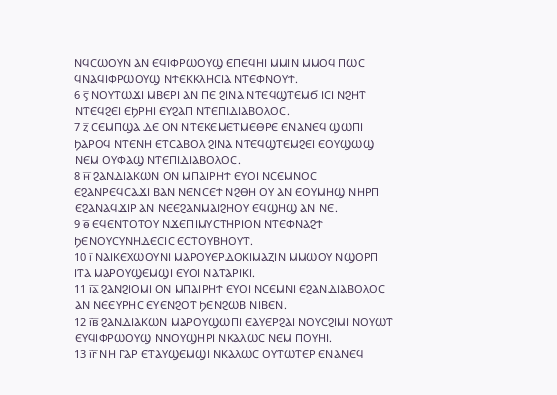ⲚϤⲤⲰⲞⲨⲚ ⲀⲚ ⲈϤⲒⲪⲢⲰⲞⲨϢ ⲈⲠⲈϤⲎⲒ ⲘⲘⲒⲚ ⲘⲘⲞϤ ⲠⲰⲤ ϤⲚⲀϤⲒⲪⲢⲰⲞⲨϢ ⲚϮⲈⲔⲔⲖⲎⲤⲒⲀ ⲚⲦⲈⲪⲚⲞⲨϮ.
6 ⲋ̅ ⲚⲞⲨⲦⲰϪⲒ ⲘⲂⲈⲢⲒ ⲀⲚ ⲠⲈ ϨⲒⲚⲀ ⲚⲦⲈϤϢⲦⲈⲘϬ ⲒⲤⲒ ⲚϨⲎⲦ ⲚⲦⲈϤϨⲈⲒ ⲈϦⲢⲎⲒ ⲈⲨϨⲀⲠ ⲚⲦⲈⲠⲒⲆⲒⲀⲂⲞⲖⲞⲤ.
7 ⲍ̅ ⲤⲈⲘⲠϢⲀ ⲆⲈ ⲞⲚ ⲚⲦⲈⲔⲈⲘⲈⲦⲘⲈⲐⲢⲈ ⲈⲚⲀⲚⲈϤ ϢⲰⲠⲒ ϦⲀⲢⲞϤ ⲚⲦⲈⲚⲎ ⲈⲦⲤⲀⲂⲞⲖ ϨⲒⲚⲀ ⲚⲦⲈϤϢⲦⲈⲘϨⲈⲒ ⲈⲞⲨϢⲰϢ ⲚⲈⲘ ⲞⲨⲪⲀϢ ⲚⲦⲈⲠⲒⲆⲒⲀⲂⲞⲖⲞⲤ.
8 ⲏ̅ ϨⲀⲚⲆⲒⲀⲔⲰⲚ ⲞⲚ ⲘⲠⲀⲒⲢⲎϮ ⲈⲨⲞⲒ ⲚⲤⲈⲘⲚⲞⲤ ⲈϨⲀⲚⲢⲈϤⲤⲀϪⲒ ⲂⲀⲚ ⲚⲈⲚⲤⲈϮ ⲚϨⲐⲎ ⲞⲨ ⲀⲚ ⲈⲞⲨⲘⲎϢ ⲚⲎⲢⲠ ⲈϨⲀⲚⲀϤϪⲒⲢ ⲀⲚ ⲚⲈⲈϨⲀⲚⲘⲀⲒϨⲎⲞⲨ ⲈϤϢⲎϢ ⲀⲚ ⲚⲈ.
9 ⲑ̅ ⲈϤⲈⲚⲦⲞⲦⲞⲨ ⲚϪⲈⲠⲒⲘⲨⲤⲦⲎⲢⲒⲞⲚ ⲚⲦⲈⲪⲚⲀϨϮ ϦⲈⲚⲞⲨⲤⲨⲚⲎⲆⲈⲤⲒⲤ ⲈⲤⲦⲞⲨⲂⲎⲞⲨⲦ.
10 ⲓ̅ ⲚⲀⲒⲔⲈⲬⲰⲞⲨⲚⲒ ⲘⲀⲢⲞⲨⲈⲢⲆⲞⲔⲒⲘⲀⲌⲒⲚ ⲘⲘⲰⲞⲨ ⲚϢⲞⲢⲠ ⲒⲦⲀ ⲘⲀⲢⲞⲨϢⲈⲘϢⲒ ⲈⲨⲞⲒ ⲚⲀⲦⲀⲢⲒⲔⲒ.
11 ⲓ̅ⲁ̅ ϨⲀⲚϨⲒⲞⲘⲒ ⲞⲚ ⲘⲠⲀⲒⲢⲎϮ ⲈⲨⲞⲒ ⲚⲤⲈⲘⲚⲒ ⲈϨⲀⲚⲆⲒⲀⲂⲞⲖⲞⲤ ⲀⲚ ⲚⲈⲈⲨⲢⲎⲤ ⲈⲨⲈⲚϨⲞⲦ ϦⲈⲚϨⲰⲂ ⲚⲒⲂⲈⲚ.
12 ⲓ̅ⲃ̅ ϨⲀⲚⲆⲒⲀⲔⲰⲚ ⲘⲀⲢⲞⲨϢⲰⲠⲒ ⲈⲀⲨⲈⲢϨⲀⲒ ⲚⲞⲨⲤϨⲒⲘⲒ ⲚⲞⲨⲰⲦ ⲈⲨϤⲒⲪⲢⲰⲞⲨϢ ⲚⲚⲞⲨϢⲎⲢⲒ ⲚⲔⲀⲖⲰⲤ ⲚⲈⲘ ⲠⲞⲨⲎⲒ.
13 ⲓ̅ⲅ̅ ⲚⲎ ⲄⲀⲢ ⲈⲦⲀⲨϢⲈⲘϢⲒ ⲚⲔⲀⲖⲰⲤ ⲞⲨⲦⲰⲦⲈⲢ ⲈⲚⲀⲚⲈϤ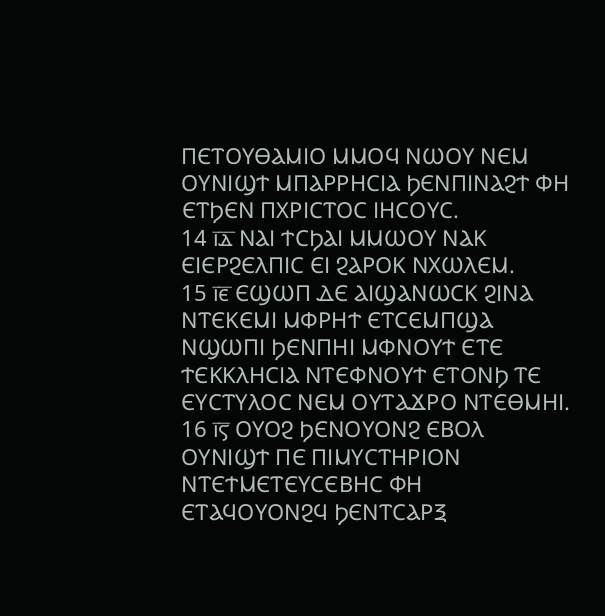ⲠⲈⲦⲞⲨⲐⲀⲘⲒⲞ ⲘⲘⲞϤ ⲚⲰⲞⲨ ⲚⲈⲘ ⲞⲨⲚⲒϢϮ ⲘⲠⲀⲢⲢⲎⲤⲒⲀ ϦⲈⲚⲠⲒⲚⲀϨϮ ⲪⲎ ⲈⲦϦⲈⲚ ⲠⲬⲢⲒⲤⲦⲞⲤ ⲒⲎⲤⲞⲨⲤ.
14 ⲓ̅ⲇ̅ ⲚⲀⲒ ϮⲤϦⲀⲒ ⲘⲘⲰⲞⲨ ⲚⲀⲔ ⲈⲒⲈⲢϨⲈⲖⲠⲒⲤ ⲈⲒ ϨⲀⲢⲞⲔ ⲚⲬⲰⲖⲈⲘ.
15 ⲓ̅ⲉ̅ ⲈϢⲰⲠ ⲆⲈ ⲀⲒϢⲀⲚⲰⲤⲔ ϨⲒⲚⲀ ⲚⲦⲈⲔⲈⲘⲒ ⲘⲪⲢⲎϮ ⲈⲦⲤⲈⲘⲠϢⲀ ⲚϢⲰⲠⲒ ϦⲈⲚⲠⲎⲒ ⲘⲪⲚⲞⲨϮ ⲈⲦⲈ ϮⲈⲔⲔⲖⲎⲤⲒⲀ ⲚⲦⲈⲪⲚⲞⲨϮ ⲈⲦⲞⲚϦ ⲦⲈ ⲈⲨⲤⲦⲨⲖⲞⲤ ⲚⲈⲘ ⲞⲨⲦⲀϪⲢⲞ ⲚⲦⲈⲐⲘⲎⲒ.
16 ⲓ̅ⲋ̅ ⲞⲨⲞϨ ϦⲈⲚⲞⲨⲞⲚϨ ⲈⲂⲞⲖ ⲞⲨⲚⲒϢϮ ⲠⲈ ⲠⲒⲘⲨⲤⲦⲎⲢⲒⲞⲚ ⲚⲦⲈϮⲘⲈⲦⲈⲨⲤⲈⲂⲎⲤ ⲪⲎ ⲈⲦⲀϤⲞⲨⲞⲚϨϤ ϦⲈⲚⲦⲤⲀⲢⲜ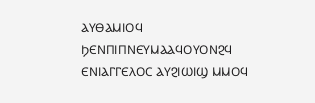ⲀⲨⲐⲀⲘⲒⲞϤ ϦⲈⲚⲠⲒⲠⲚⲈⲨⲘⲀⲀϤⲞⲨⲞⲚϨϤ ⲈⲚⲒⲀⲄⲄⲈⲖⲞⲤ ⲀⲨϨⲒⲰⲒϢ ⲘⲘⲞϤ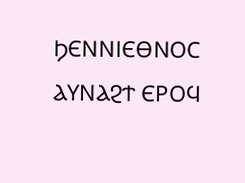ϦⲈⲚⲚⲒⲈⲐⲚⲞⲤ ⲀⲨⲚⲀϨϮ ⲈⲢⲞϤ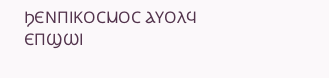ϦⲈⲚⲠⲒⲔⲞⲤⲘⲞⲤ ⲀⲨⲞⲖϤ ⲈⲠϢⲰⲒ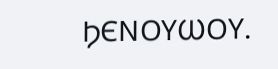ϦⲈⲚⲞⲨⲰⲞⲨ.